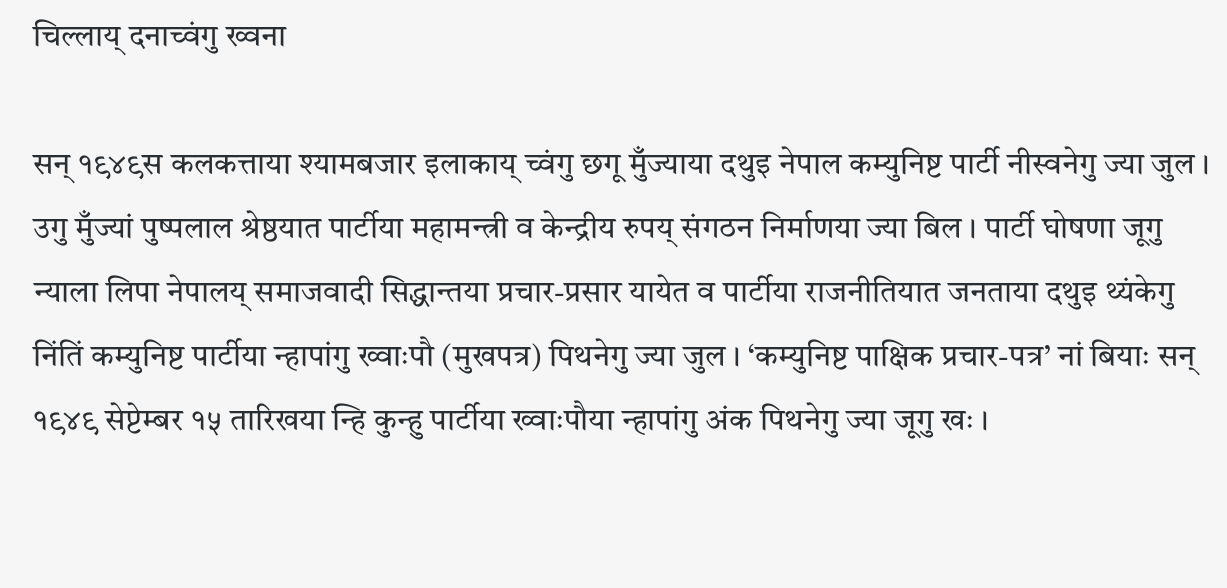चिल्लाय् दनाच्वंगु ख्वना

सन् १९४९स कलकत्ताया श्यामबजार इलाकाय् च्वंगु छगू मुँज्याया दथुइ नेपाल कम्युनिष्ट पार्टी नीस्वनेगु ज्या जुल । उगु मुँज्यां पुष्पलाल श्रेष्ठयात पार्टीया महामन्त्री व केन्द्रीय रुपय् संगठन निर्माणया ज्या बिल । पार्टी घोषणा जूगु न्याला लिपा नेपालय् समाजवादी सिद्धान्तया प्रचार-प्रसार यायेत व पार्टीया राजनीतियात जनताया दथुइ थ्यंकेगु निंतिं कम्युनिष्ट पार्टीया न्हापांगु ख्वाःपौ (मुखपत्र) पिथनेगु ज्या जुल । ‘कम्युनिष्ट पाक्षिक प्रचार-पत्र’ नां बियाः सन् १९४९ सेप्टेम्बर १५ तारिखया न्हि कुन्हु पार्टीया ख्वाःपौया न्हापांगु अंक पिथनेगु ज्या जूगु खः ।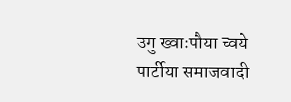उगु ख्वाःपौया च्वये पार्टीया समाजवादी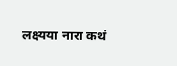लक्ष्यया नारा कथं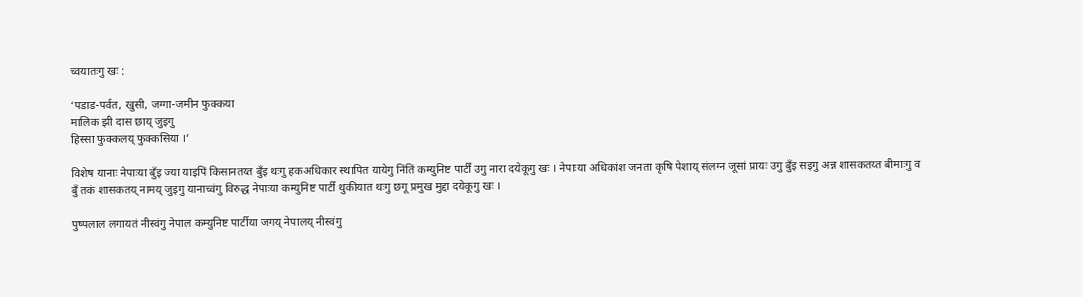च्वयातःगु खः :

‘पडाड-पर्वत, खुसी, जग्गा-जमीन फुक्कया
मालिक झी दास छाय् जुइगु
हिस्सा फुक्कलय् फुक्कसिया ।’

विशेष यानाः नेपाःया बुँइ ज्या याइपिं किसानतय्त बुँइ थःगु हकअधिकार स्थापित यायेगु निंतिं कम्युनिष्ट पार्टीं उगु नारा दयेकूगु खः । नेपाःया अधिकांश जनता कृषि पेशाय् संलग्न जूसां प्रायः उगु बुँइ सइगु अन्न शासकतय्त बीमाःगु व बुँ तकं शासकतय् नामय् जुइगु यानाच्वंगु विरुद्ध नेपाःया कम्युनिष्ट पार्टीं थुकीयात थःगु छगू प्रमुख मुद्दा दयेकूगु खः ।

पुष्पलाल लगायतं नीस्वंगु नेपाल कम्युनिष्ट पार्टीया जगय् नेपालय् नीस्वंगु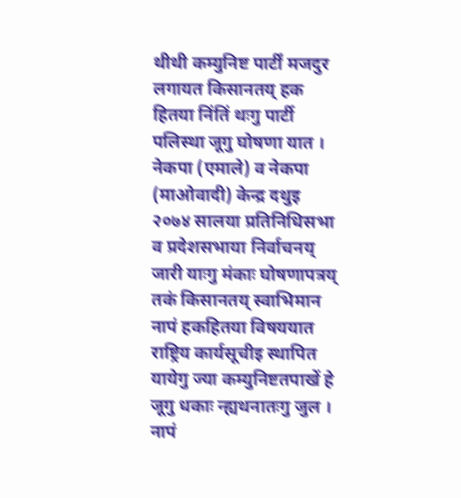थीथी कम्युनिष्ट पार्टीं मजदुर लगायत किसानतय् हक हितया निंतिं थःगु पार्टी पलिस्था जूगु घोषणा यात । नेकपा (एमाले) व नेकपा (माओवादी) केन्द्र दथुइ २०७४ सालया प्रतिनिधिसभा व प्रदेशसभाया निर्वाचनय् जारी याःगु मंकाः घोषणापत्रय् तकं किसानतय् स्वाभिमान नापं हकहितया विषययात राष्ट्रिय कार्यसूचीइ स्थापित यायेगु ज्या कम्युनिष्टतपाखें हे जूगु धकाः न्ह्यथनातःगु जुल । नापं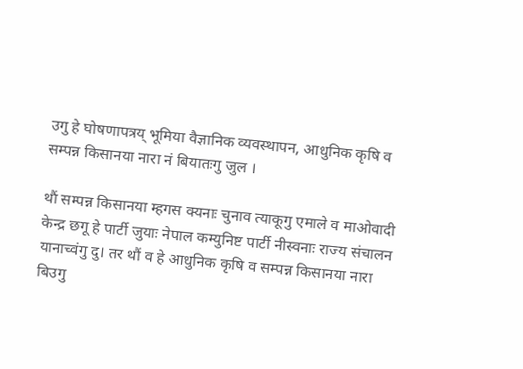उगु हे घोषणापत्रय् भूमिया वैज्ञानिक व्यवस्थापन, आधुनिक कृषि व सम्पन्न किसानया नारा नं बियातःगु जुल ।

थौं सम्पन्न किसानया म्हगस क्यनाः चुनाव त्याकूगु एमाले व माओवादी केन्द्र छगू हे पार्टी जुयाः नेपाल कम्युनिष्ट पार्टी नीस्वनाः राज्य संचालन यानाच्वंगु दु। तर थौं व हे आधुनिक कृषि व सम्पन्न किसानया नारा बिउगु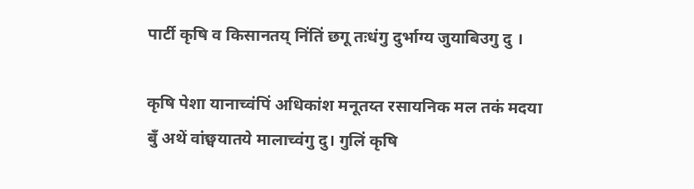पार्टी कृषि व किसानतय् निंतिं छगू तःधंगु दुर्भाग्य जुयाबिउगु दु ।

कृषि पेशा यानाच्वंपिं अधिकांश मनूतय्त रसायनिक मल तकं मदया बुँ अथें वांछ्वयातये मालाच्वंगु दु। गुलिं कृषि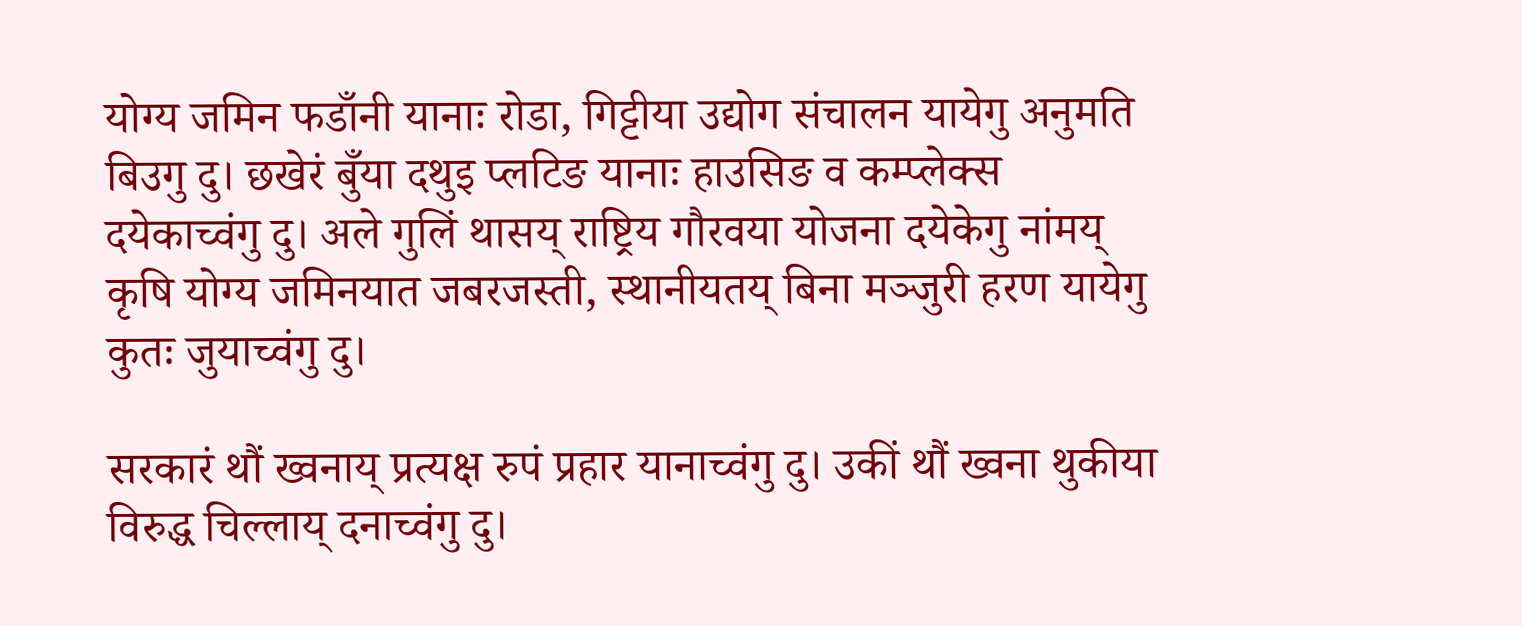योग्य जमिन फडाँनी यानाः रोडा, गिट्टीया उद्योग संचालन यायेगु अनुमति बिउगु दु। छखेरं बुँया दथुइ प्लटिङ यानाः हाउसिङ व कम्प्लेक्स दयेकाच्वंगु दु। अले गुलिं थासय् राष्ट्रिय गौरवया योजना दयेकेगु नांमय् कृषि योग्य जमिनयात जबरजस्ती, स्थानीयतय् बिना मञ्जुरी हरण यायेगु कुतः जुयाच्वंगु दु।

सरकारं थौं ख्वनाय् प्रत्यक्ष रुपं प्रहार यानाच्वंगु दु। उकीं थौं ख्वना थुकीया विरुद्ध चिल्लाय् दनाच्वंगु दु।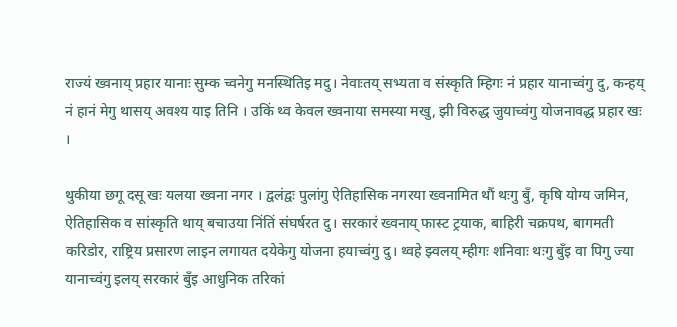राज्यं ख्वनाय् प्रहार यानाः सुम्क च्वनेगु मनस्थितिइ मदु। नेवाःतय् सभ्यता व संस्कृति म्हिगः नं प्रहार यानाच्वंगु दु, कन्हय् नं हानं मेगु थासय् अवश्य याइ तिनि । उकिं थ्व केवल ख्वनाया समस्या मखु, झी विरुद्ध जुयाच्वंगु योजनावद्ध प्रहार खः ।

थुकीया छगू दसू खः यलया ख्वना नगर । द्वलंद्वः पुलांगु ऐतिहासिक नगरया ख्वनामित थौं थःगु बुँ, कृषि योग्य जमिन, ऐतिहासिक व सांस्कृति थाय् बचाउया निंतिं संघर्षरत दु। सरकारं ख्वनाय् फास्ट ट्रयाक, बाहिरी चक्रपथ, बागमती करिडोर, राष्ट्रिय प्रसारण लाइन लगायत दयेकेगु योजना हयाच्वंगु दु। थ्वहे झ्वलय् म्हीगः शनिवाः थःगु बुँइ वा पिगु ज्या यानाच्वंगु इलय् सरकारं बुँइ आधुनिक तरिकां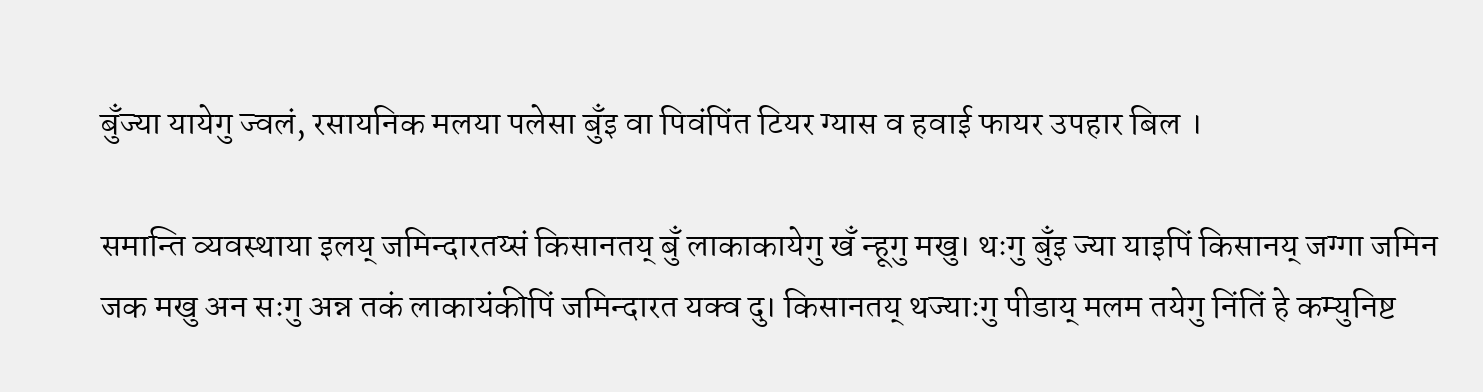बुँज्या यायेगु ज्वलं, रसायनिक मलया पलेसा बुँइ वा पिवंपिंत टियर ग्यास व हवाई फायर उपहार बिल ।

समान्ति व्यवस्थाया इलय् जमिन्दारतय्सं किसानतय् बुँ लाकाकायेगु खँ न्हूगु मखु। थःगु बुँइ ज्या याइपिं किसानय् जग्गा जमिन जक मखु अन सःगु अन्न तकं लाकायंकीपिं जमिन्दारत यक्व दु। किसानतय् थज्याःगु पीडाय् मलम तयेगु निंतिं हे कम्युनिष्ट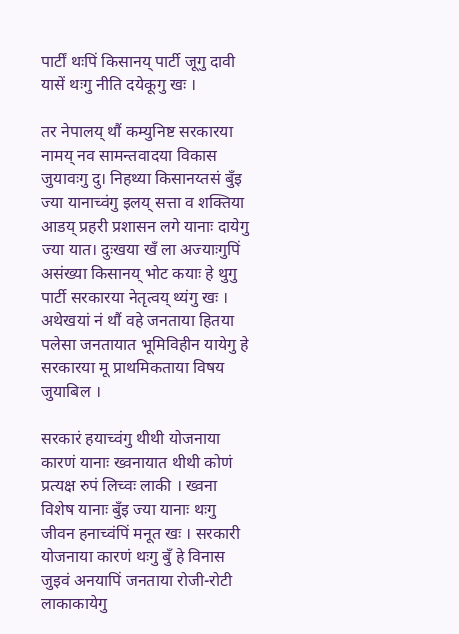पार्टीं थःपिं किसानय् पार्टी जूगु दावी यासें थःगु नीति दयेकूगु खः ।

तर नेपालय् थौं कम्युनिष्ट सरकारया नामय् नव सामन्तवादया विकास जुयावःगु दु। निहथ्या किसानय्तसं बुँइ ज्या यानाच्वंगु इलय् सत्ता व शक्तिया आडय् प्रहरी प्रशासन लगे यानाः दायेगु ज्या यात। दुःखया खँ ला अज्याःगुपिं असंख्या किसानय् भोट कयाः हे थुगु पार्टी सरकारया नेतृत्वय् थ्यंगु खः । अथेखयां नं थौं वहे जनताया हितया पलेसा जनतायात भूमिविहीन यायेगु हे सरकारया मू प्राथमिकताया विषय जुयाबिल ।

सरकारं हयाच्वंगु थीथी योजनाया कारणं यानाः ख्वनायात थीथी कोणं प्रत्यक्ष रुपं लिच्वः लाकी । ख्वना विशेष यानाः बुँइ ज्या यानाः थःगु जीवन हनाच्वंपिं मनूत खः । सरकारी योजनाया कारणं थःगु बुँ हे विनास जुइवं अनयापिं जनताया रोजी-रोटी लाकाकायेगु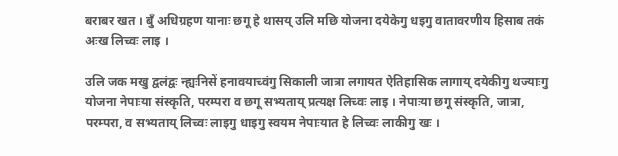बराबर खत । बुँ अधिग्रहण यानाः छगू हे थासय् उलि मछि योजना दयेकेगु धइगु वातावरणीय हिसाब तकं अःख लिच्वः लाइ ।

उलि जक मखु द्वलंद्वः न्ह्यःनिसें हनावयाच्वंगु सिकाली जात्रा लगायत ऐतिहासिक लागाय् दयेकीगु थज्याःगु योजना नेपाःया संस्कृति, परम्परा व छगू सभ्यताय् प्रत्यक्ष लिच्वः लाइ । नेपाःया छगू संस्कृति, जात्रा, परम्परा, व सभ्यताय् लिच्वः लाइगु धाइगु स्वयम नेपाःयात हे लिच्वः लाकीगु खः ।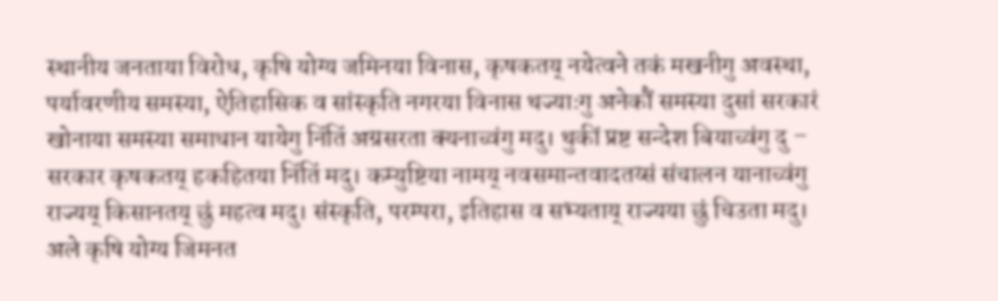स्थानीय जनताया विरोध, कृषि योग्य जमिनया विनास, कृषकतय् नयेत्वने तकं मखनीगु अवस्था, पर्यावरणीय समस्या, ऐतिहासिक व सांस्कृति नगरया विनास थज्याःगु अनेकौं समस्या दुसां सरकारं खोनाया समस्या समाधान यायेगु निंतिं अग्रसरता क्यनाच्वंगु मदु। थुकीं प्रष्ट सन्देश बियाच्वंगु दु – सरकार कृषकतय् हकहितया निंतिं मदु। कम्युष्टिया नामय् नवसमान्तवादतय्सं संचालन यानाच्वंगु राज्यय् किसानतय् छुं महत्व मदु। संस्कृति, परम्परा, इतिहास व सभ्यताय् राज्यया छुं चिउता मदु। अले कृषि योग्य जिमनत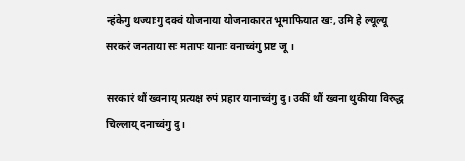न्हंकेगु थज्याःगु दक्वं योजनाया योजनाकारत भूमाफियात खः, उमि हे ल्यूल्यू सरकरं जनताया सः मतापः यानाः वनाच्वंगु प्रष्ट जू ।

सरकारं थौं ख्वनाय् प्रत्यक्ष रुपं प्रहार यानाच्वंगु दु। उकीं थौं ख्वना थुकीया विरुद्ध चिल्लाय् दनाच्वंगु दु।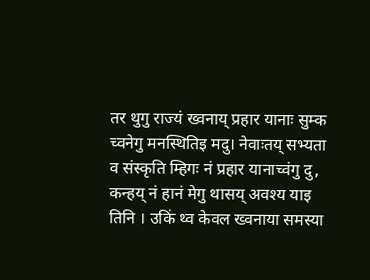तर थुगु राज्यं ख्वनाय् प्रहार यानाः सुम्क च्वनेगु मनस्थितिइ मदु। नेवाःतय् सभ्यता व संस्कृति म्हिगः नं प्रहार यानाच्वंगु दु, कन्हय् नं हानं मेगु थासय् अवश्य याइ तिनि । उकिं थ्व केवल ख्वनाया समस्या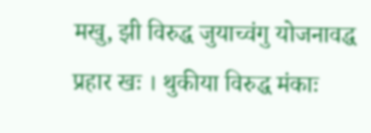मखु, झी विरुद्ध जुयाच्वंगु योजनावद्ध प्रहार खः । थुकीया विरुद्ध मंकाः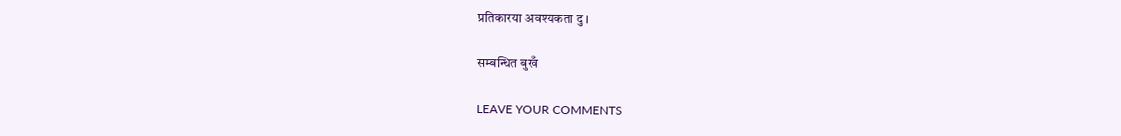प्रतिकारया अवश्यकता दु ।

सम्बन्धित बुखँ

LEAVE YOUR COMMENTS